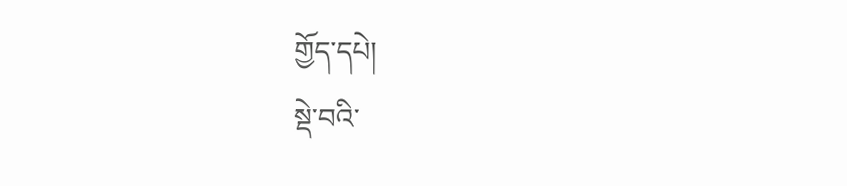གྱོད་དཔེ།
སྡེ་བའི་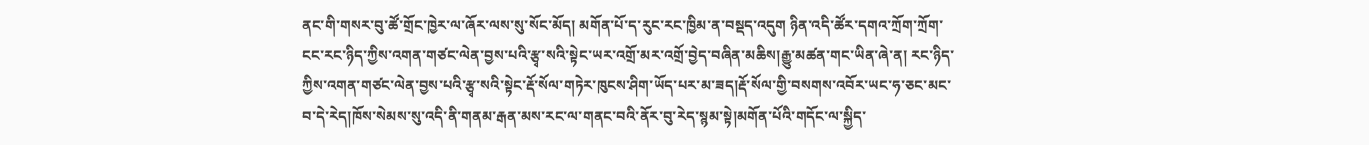ནང་གི་གསར་བུ་ཚོ་གྲོང་ཁྱེར་ལ་ཞོར་ལས་སུ་སོང་མོད། མགོན་པོ་ད་རུང་རང་ཁྱིམ་ན་བསྡད་འདུག ཉིན་འདི་ཚོར་དགའ་ཀྲོག་ཀྲོག་ངང་རང་ཉིད་ཀྱིས་འགན་གཙང་ལེན་བྱས་པའི་རྩྭ་སའི་སྟེང་ཡར་འགྲོ་མར་འགྲོ་བྱེད་བཞིན་མཆིས།རྒྱུ་མཚན་གང་ཡིན་ཞེ་ན། རང་ཉིད་ཀྱིས་འགན་གཙང་ལེན་བྱས་པའི་རྩྭ་སའི་སྟེང་རྡོ་སོལ་གཏེར་ཁུངས་ཤིག་ཡོད་པར་མ་ཟད།རྡོ་སོལ་གྱི་བསགས་འབོར་ཡང་ཧ་ཅང་མང་བ་དེ་རེད།ཁོས་སེམས་སུ་འདི་ནི་གནམ་རྒན་མས་རང་ལ་གནང་བའི་ནོར་བུ་རེད་སྙམ་སྟེ།མགོན་པོའི་གདོང་ལ་སྐྱིད་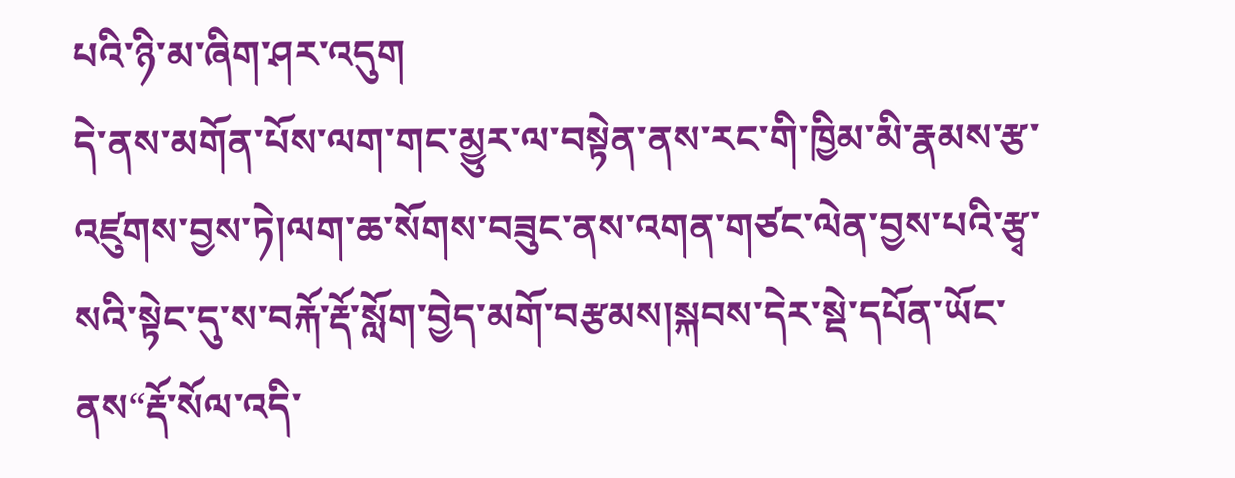པའི་ཉི་མ་ཞིག་ཤར་འདུག
དེ་ནས་མགོན་པོས་ལག་གང་མྱུར་ལ་བསྟེན་ནས་རང་གི་ཁྱིམ་མི་རྣམས་རྩ་འཛུགས་བྱས་ཏེ།ལག་ཆ་སོགས་བཟུང་ནས་འགན་གཙང་ལེན་བྱས་པའི་རྩྭ་སའི་སྟེང་དུ་ས་བརྐོ་རྡོ་སློག་བྱེད་མགོ་བརྩམས།སྐབས་དེར་སྡེ་དཔོན་ཡོང་ནས“རྡོ་སོལ་འདི་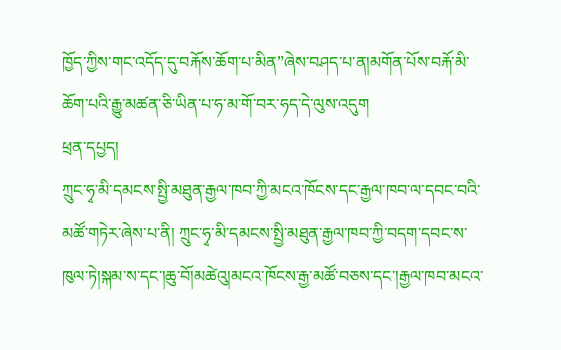ཁྱོད་ཀྱིས་གང་འདོད་དུ་བརྐོས་ཆོག་པ་མིན”ཞེས་བཤད་པ་ན།མགོན་པོས་བརྐོ་མི་ཆོག་པའི་རྒྱུ་མཚན་ཅི་ཡིན་པ་ཧ་མ་གོ་བར་ཧད་དེ་ལུས་འདུག
ཕྲན་དཔྱད།
ཀྲུང་ཧྭ་མི་དམངས་སྤྱི་མཐུན་རྒྱལ་ཁབ་ཀྱི་མངའ་ཁོངས་དང་རྒྱལ་ཁབ་ལ་དབང་བའི་མཚོ་གཏེར་ཞེས་པ་ནི། ཀྲུང་ཧྭ་མི་དམངས་སྤྱི་མཐུན་རྒྱལ་ཁབ་ཀྱི་བདག་དབང་ས་ཁུལ་ཏེ།སྐམ་ས་དང་།ཆུ་བོ།མཚེའུ།མངའ་ཁོངས་རྒྱ་མཚོ་བཅས་དང་།རྒྱལ་ཁབ་མངའ་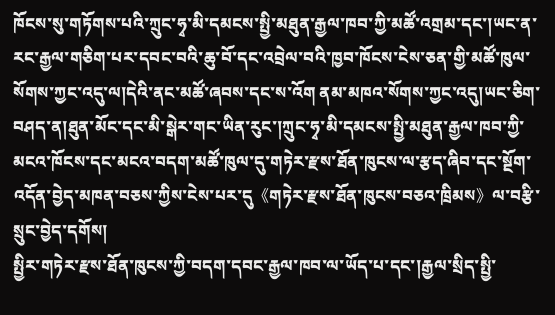ཁོངས་སུ་གཏོགས་པའི་ཀྲུང་ཧྭ་མི་དམངས་སྤྱི་མཐུན་རྒྱལ་ཁབ་ཀྱི་མཚོ་འགྲམ་དང་།ཡང་ན་རང་རྒྱལ་གཅིག་པར་དབང་བའི་ཆུ་བོ་དང་འབྲེལ་བའི་ཁྱབ་ཁོངས་ངེས་ཅན་གྱི་མཚོ་ཁུལ་སོགས་ཀྱང་འདུ་ལ།དེའི་ནང་མཚོ་ཞབས་དང་ས་འོག ནམ་མཁའ་སོགས་ཀྱང་འདུ།ཡང་ཅིག་བཤད་ན།ཐུན་མོང་དང་མི་སྒེར་གང་ཡིན་རུང་།ཀྲུང་ཧྭ་མི་དམངས་སྤྱི་མཐུན་རྒྱལ་ཁབ་ཀྱི་མངའ་ཁོངས་དང་མངའ་བདག་མཚོ་ཁུལ་དུ་གཏེར་རྫས་ཐོན་ཁུངས་ལ་རྩད་ཞིབ་དང་སྔོག་འདོན་བྱེད་མཁན་བཅས་ཀྱིས་ངེས་པར་དུ《གཏེར་རྫས་ཐོན་ཁུངས་བཅའ་ཁྲིམས》ལ་བརྩི་སྲུང་བྱེད་དགོས།
སྤྱིར་གཏེར་རྫས་ཐོན་ཁུངས་ཀྱི་བདག་དབང་རྒྱལ་ཁབ་ལ་ཡོད་པ་དང་།རྒྱལ་སྲིད་སྤྱི་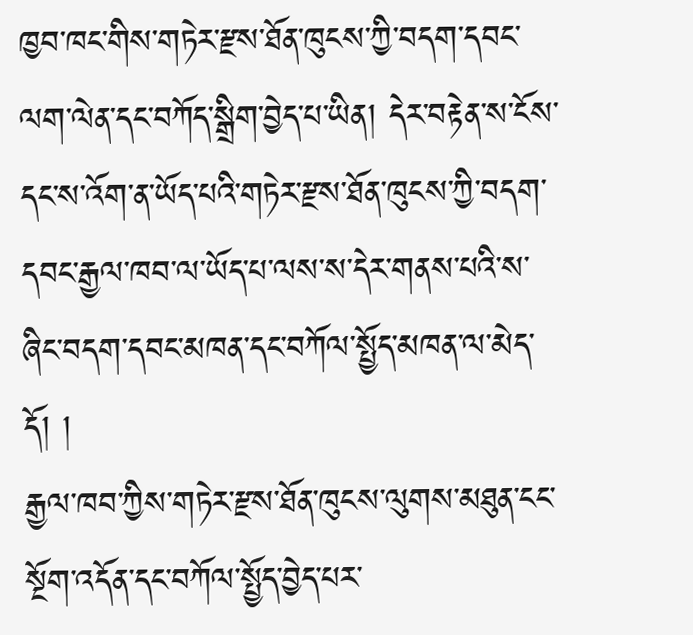ཁྱབ་ཁང་གིས་གཏེར་རྫས་ཐོན་ཁུངས་ཀྱི་བདག་དབང་ལག་ལེན་དང་བཀོད་སྒྲིག་བྱེད་པ་ཡིན། དེར་བརྟེན་ས་ངོས་དང་ས་འོག་ན་ཡོད་པའི་གཏེར་རྫས་ཐོན་ཁུངས་ཀྱི་བདག་དབང་རྒྱལ་ཁབ་ལ་ཡོད་པ་ལས་ས་དེར་གནས་པའི་ས་ཞིང་བདག་དབང་མཁན་དང་བཀོལ་སྤྱོད་མཁན་ལ་མེད་དོ། །
རྒྱལ་ཁབ་ཀྱིས་གཏེར་རྫས་ཐོན་ཁུངས་ལུགས་མཐུན་ངང་སྔོག་འདོན་དང་བཀོལ་སྤྱོད་བྱེད་པར་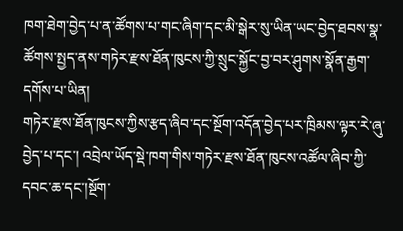ཁག་ཐེག་བྱེད་པ་ན་ཚོགས་པ་གང་ཞིག་དང་མི་སྒེར་སུ་ཡིན་ཡང་བྱེད་ཐབས་སྣ་ཚོགས་སྤྱད་ནས་གཏེར་རྫས་ཐོན་ཁུངས་ཀྱི་སྲུང་སྐྱོང་བྱ་བར་ཤུགས་སྣོན་རྒྱག་དགོས་པ་ཡིན།
གཏེར་རྫས་ཐོན་ཁུངས་ཀྱིས་རྩད་ཞིབ་དང་སྔོག་འདོན་བྱེད་པར་ཁྲིམས་ལྟར་རེ་ཞུ་བྱེད་པ་དང་། འབྲེལ་ཡོད་སྡེ་ཁག་གིས་གཏེར་རྫས་ཐོན་ཁུངས་འཚོལ་ཞིབ་ཀྱི་དབང་ཆ་དང་།སྔོག་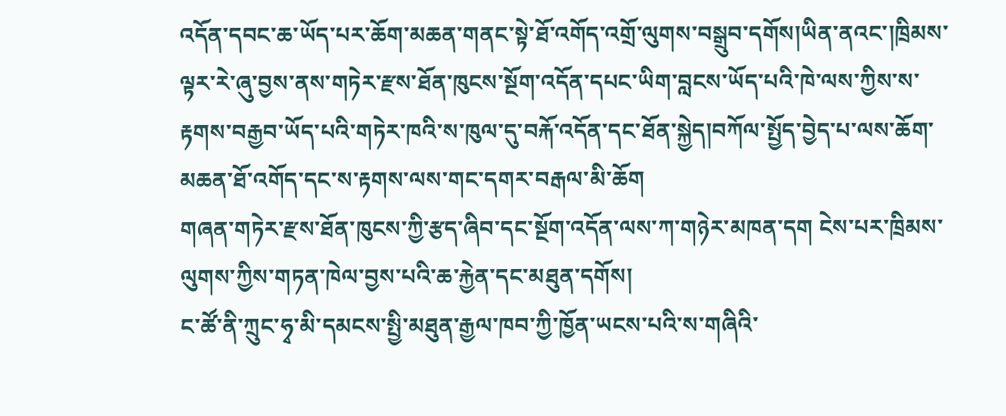འདོན་དབང་ཆ་ཡོད་པར་ཆོག་མཆན་གནང་སྟེ་ཐོ་འགོད་འགྲོ་ལུགས་བསྒྲུབ་དགོས།ཡིན་ནའང་།ཁྲིམས་ལྟར་རེ་ཞུ་བྱས་ནས་གཏེར་རྫས་ཐོན་ཁུངས་སྔོག་འདོན་དཔང་ཡིག་བླངས་ཡོད་པའི་ཁེ་ལས་ཀྱིས་ས་རྟགས་བརྒྱབ་ཡོད་པའི་གཏེར་ཁའི་ས་ཁུལ་དུ་བརྐོ་འདོན་དང་ཐོན་སྐྱེད།བཀོལ་སྤྱོད་བྱེད་པ་ལས་ཆོག་མཆན་ཐོ་འགོད་དང་ས་རྟགས་ལས་གང་དགར་བརྒལ་མི་ཆོག
གཞན་གཏེར་རྫས་ཐོན་ཁུངས་ཀྱི་རྩད་ཞིབ་དང་སྔོག་འདོན་ལས་ཀ་གཉེར་མཁན་དག ངེས་པར་ཁྲིམས་ལུགས་ཀྱིས་གཏན་ཁེལ་བྱས་པའི་ཆ་རྐྱེན་དང་མཐུན་དགོས།
ང་ཚོ་ནི་ཀྲུང་ཧྭ་མི་དམངས་སྤྱི་མཐུན་རྒྱལ་ཁབ་ཀྱི་ཁྱོན་ཡངས་པའི་ས་གཞིའི་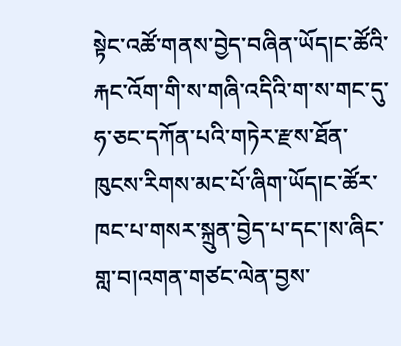སྟེང་འཚོ་གནས་བྱེད་བཞིན་ཡོད།ང་ཚོའི་རྐང་འོག་གི་ས་གཞི་འདིའི་ག་ས་གང་དུ་ཧ་ཅང་དཀོན་པའི་གཏེར་རྫས་ཐོན་ཁུངས་རིགས་མང་པོ་ཞིག་ཡོད།ང་ཚོར་ཁང་པ་གསར་སྐྲུན་བྱེད་པ་དང་།ས་ཞིང་གླ་བ།འགན་གཙང་ལེན་བྱས་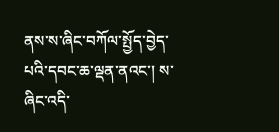ནས་ས་ཞིང་བཀོལ་སྤྱོད་བྱེད་པའི་དབང་ཆ་ལྡན་ནའང་། ས་ཞིང་འདི་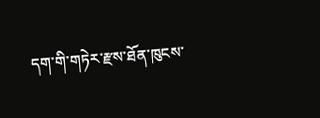དག་གི་གཏེར་རྫས་ཐོན་ཁུངས་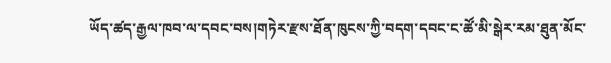ཡོད་ཚད་རྒྱལ་ཁབ་ལ་དབང་བས།གཏེར་རྫས་ཐོན་ཁུངས་ཀྱི་བདག་དབང་ང་ཚོ་མི་སྒེར་རམ་ཐུན་མོང་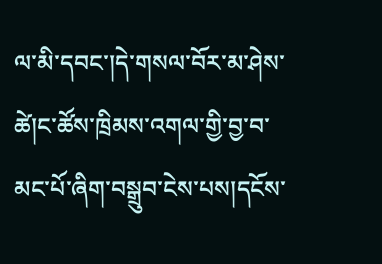ལ་མི་དབང་།དེ་གསལ་བོར་མ་ཤེས་ཚེ།ང་ཚོས་ཁྲིམས་འགལ་གྱི་བྱ་བ་མང་པོ་ཞིག་བསྒྲུབ་ངེས་པས།དངོས་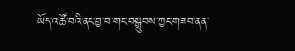ཡོད་འཚོ་བའི་ནང་བྱ་བ་གང་བསྒྲུབས་ཀྱང་གཟབ་ནན་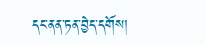དང་ནན་ཏན་བྱེད་དགོས།